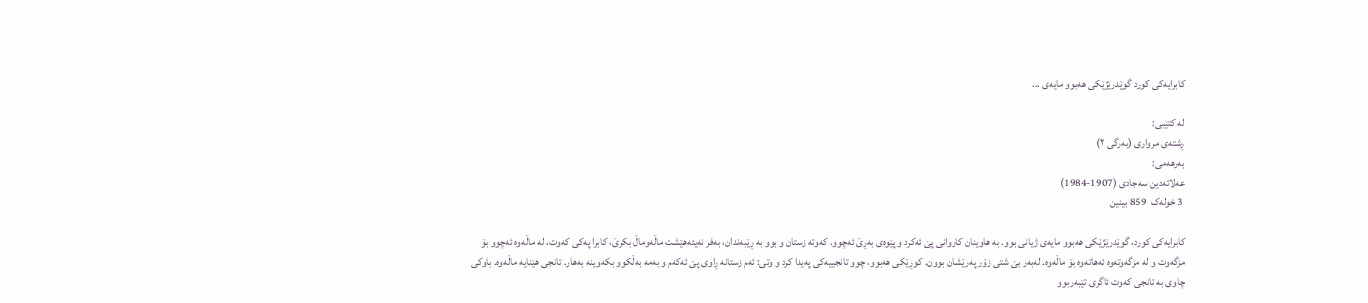کابرایەکی کورد گوێدرێژێکی هەبوو مایەی ...

لە کتێبی:
ڕشتەی مرواری (بەرگی ٢)
بەرهەمی:
عەلائەدین سەجادی (1907-1984)
 3 خولەک  859 بینین

کابرایەکی کورد، گوێدرێژێکی هەبوو مایەی ژیانی بوو. بە هاوینان کاروانی پێ ئەکرد و پێوەی بەڕێ ئەچوو. کەوتە زستان و بوو بە ڕێبەندان، بەفر نەیئەهێشت ماڵەوماڵ بکرێ، کابرا پەکی کەوت، لە ماڵەوە ئەچوو بۆ مزگەوت و لە مزگەوتەوە ئەهاتەوە بۆ ماڵەوە. لەبەر بێ شتی زۆر پەرێشان بوون. کوڕێکی هەبوو، چوو تانجییەکی پەیدا کرد و وتی: ئەم زستانە ڕاوی پێ ئەکەم و بەمە بەڵکوو بکەوینە بەهار. تانجی هێنایە ماڵەوە. باوکی چاوی بە تانجی کەوت ئاگری تێبەربوو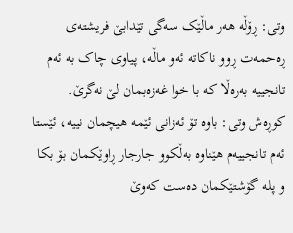وتی: ڕۆڵە هەر ماڵێک سەگی تێدابێ فریشتەی ڕەحمەت ڕوو ناکاتە ئەو ماڵە، پیاوی چاک بە ئەم تانجییە بەرەڵا کە با خوا غەزەبمان لێ نەگرێ. کوڕەش وتی: باوە تۆ ئەزانی ئێمە هیچمان نییە، ئێستا ئەم تانجییەم هێناوە بەڵکوو جارجار ڕاوێکمان بۆ بکا و پلە گۆشتێکمان دەست کەوێ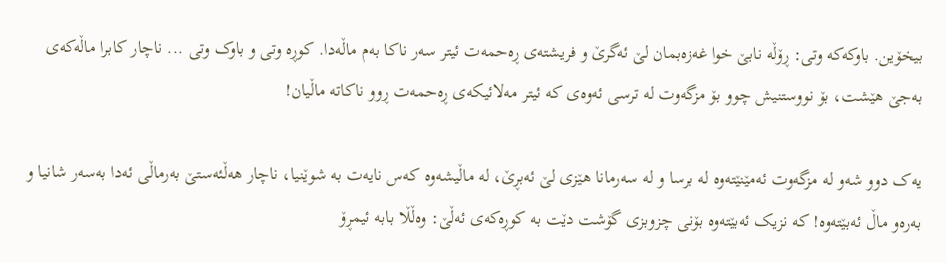بیخۆین. باوکەکە وتی: ڕۆڵە نابێ خوا غەزەبمان لێ ئەگرێ و فریشتەی ڕەحمەت ئیتر سەر ناکا بەم ماڵەدا. کوڕە وتی و باوک وتی ... ناچار کابرا ماڵەکەی بەجێ هێشت، بۆ نووستنیش چوو بۆ مزگەوت لە ترسی ئەوەی کە ئیتر مەلائیکەی ڕەحمەت ڕوو ناکاتە ماڵیان!

یەک دوو شەو لە مزگەوت ئەمێنێتەوە لە برسا و لە سەرمانا هێزی لێ ئەبڕێ، لە ماڵیشەوە کەس نایەت بە شوێنیا، ناچار هەڵئەستێ بەرماڵی ئەدا بەسەر شانیا و بەرەو ماڵ ئەبێتەوە! کە نزیک ئەبێتەوە بۆنی چزوبزی گۆشت دێت بە کوڕەکەی ئەڵێ: وەڵڵا بابە ئیمڕۆ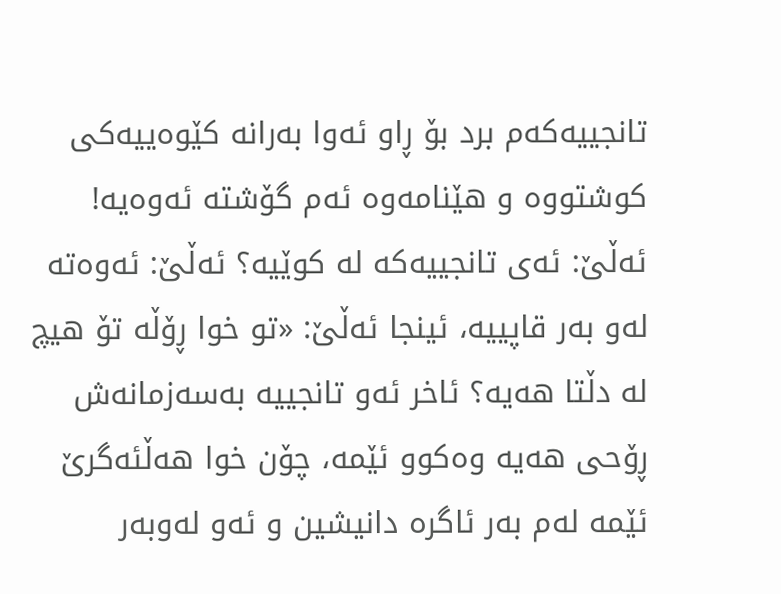تانجییەکەم برد بۆ ڕاو ئەوا بەرانە کێوەییەکی کوشتووە و هێنامەوە ئەم گۆشتە ئەوەیە! ئەڵێ: ئەی تانجییەکە لە کوێیە؟ ئەڵێ: ئەوەتە لەو بەر قاپییە، ئینجا ئەڵێ: «تو خوا ڕۆڵە تۆ هیچ لە دڵتا هەیە؟ ئاخر ئەو تانجییە بەسەزمانەش ڕۆحی هەیە وەکوو ئێمە، چۆن خوا هەڵئەگرێ ئێمە لەم بەر ئاگرە دانیشین و ئەو لەوبەر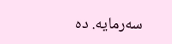سەرمایە. دە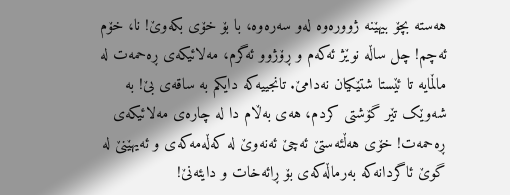هەستە بچۆ بیهێنە ژوورەوە لەو سەرەوە، با بۆ خۆی بکەوێ! نا، خۆم ئەچم! چل ساڵە نوێژ ئەکەم و ڕۆژوو ئەگرم، مەلائیکەی ڕەحمەت لە ماڵمایە تا ئێستا شتێکیان نەدامێ. تانجییەکە دایکم بە ساقەی بێ! بە شەوێک تێر گۆشتی کردم، هەی بەڵام دا لە چارەی مەلائیکەی ڕەحمەت! خۆی هەڵئەستێ ئەچێ ئەنەوێ لە کەڵەمەکەی و ئەیهێنێ لە گوێ ئاگردانەکە بەرماڵەکەی بۆ ڕائەخات و دایئەنێ!